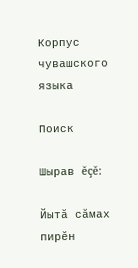Корпус чувашского языка

Поиск

Шырав ĕçĕ:

Йытӑ сăмах пирĕн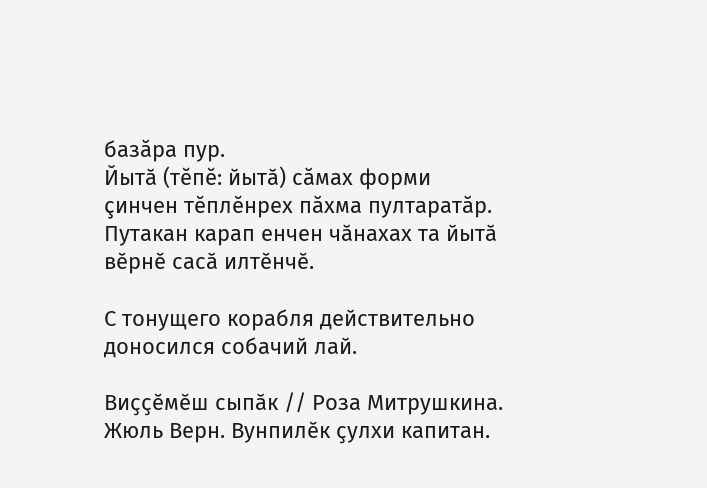базăра пур.
Йытӑ (тĕпĕ: йытӑ) сăмах форми çинчен тĕплĕнрех пăхма пултаратăр.
Путакан карап енчен чӑнахах та йытӑ вӗрнӗ сасӑ илтӗнчӗ.

С тонущего корабля действительно доносился собачий лай.

Виҫҫӗмӗш сыпӑк // Роза Митрушкина. Жюль Верн. Вунпилӗк ҫулхи капитан.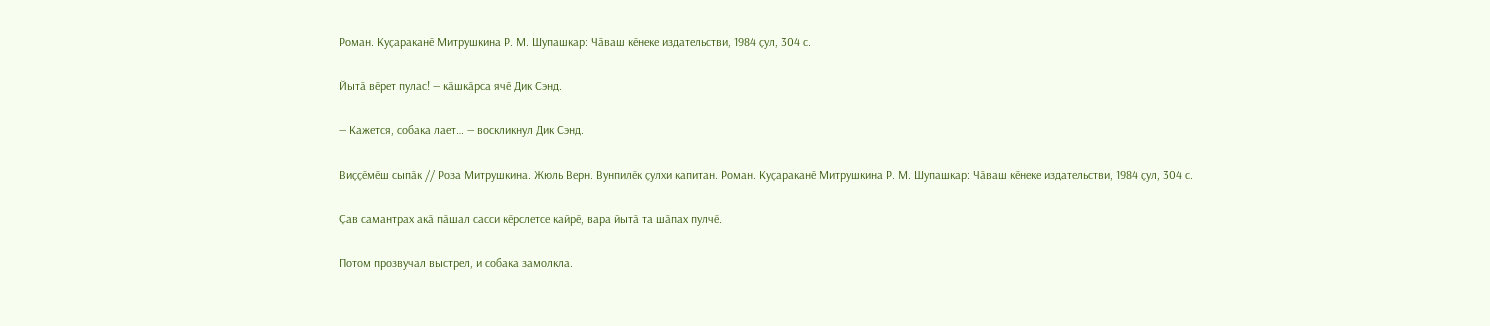Роман. Куҫараканӗ Митрушкина Р. М. Шупашкар: Чӑваш кӗнеке издательстви, 1984 ҫул, 304 с.

Йытӑ вӗрет пулас! — кӑшкӑрса ячӗ Дик Сэнд.

— Кажется, собака лает… — воскликнул Дик Сэнд.

Виҫҫӗмӗш сыпӑк // Роза Митрушкина. Жюль Верн. Вунпилӗк ҫулхи капитан. Роман. Куҫараканӗ Митрушкина Р. М. Шупашкар: Чӑваш кӗнеке издательстви, 1984 ҫул, 304 с.

Ҫав самантрах акӑ пӑшал сасси кӗрслетсе кайрӗ, вара йытӑ та шӑпах пулчӗ.

Потом прозвучал выстрел, и собака замолкла.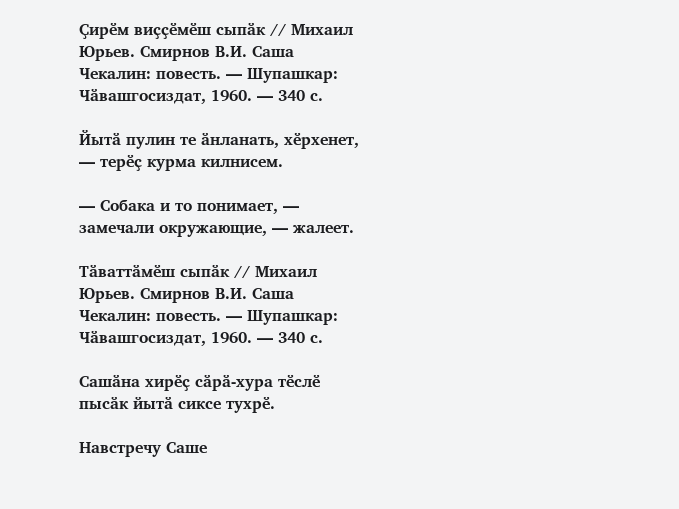Ҫирӗм виҫҫӗмӗш сыпӑк // Михаил Юрьев. Смирнов В.И. Саша Чекалин: повесть. — Шупашкар: Чӑвашгосиздат, 1960. — 340 с.

Йытӑ пулин те ӑнланать, хӗрхенет, — терӗҫ курма килнисем.

— Собака и то понимает, — замечали окружающие, — жалеет.

Тӑваттӑмӗш сыпӑк // Михаил Юрьев. Смирнов В.И. Саша Чекалин: повесть. — Шупашкар: Чӑвашгосиздат, 1960. — 340 с.

Сашӑна хирӗҫ сӑрӑ-хура тӗслӗ пысӑк йытӑ сиксе тухрӗ.

Навстречу Саше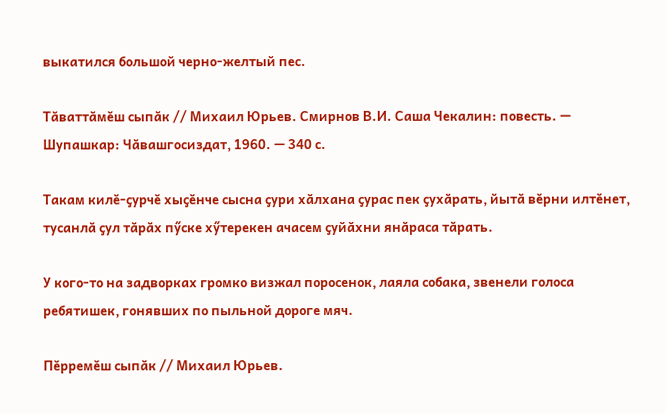выкатился большой черно-желтый пес.

Тӑваттӑмӗш сыпӑк // Михаил Юрьев. Смирнов В.И. Саша Чекалин: повесть. — Шупашкар: Чӑвашгосиздат, 1960. — 340 с.

Такам килӗ-ҫурчӗ хыҫӗнче сысна ҫури хӑлхана ҫурас пек ҫухӑрать, йытӑ вӗрни илтӗнет, тусанлӑ ҫул тӑрӑх пӳске хӳтерекен ачасем ҫуйӑхни янӑраса тӑрать.

У кого-то на задворках громко визжал поросенок, лаяла собака, звенели голоса ребятишек, гонявших по пыльной дороге мяч.

Пӗрремӗш сыпӑк // Михаил Юрьев.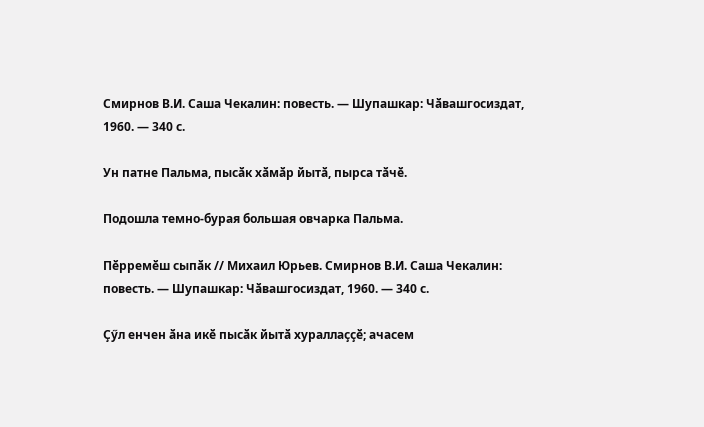Смирнов В.И. Саша Чекалин: повесть. — Шупашкар: Чӑвашгосиздат, 1960. — 340 с.

Ун патне Пальма, пысӑк хӑмӑр йытӑ, пырса тӑчӗ.

Подошла темно-бурая большая овчарка Пальма.

Пӗрремӗш сыпӑк // Михаил Юрьев. Смирнов В.И. Саша Чекалин: повесть. — Шупашкар: Чӑвашгосиздат, 1960. — 340 с.

Ҫӳл енчен ӑна икӗ пысӑк йытӑ хураллаҫҫӗ; ачасем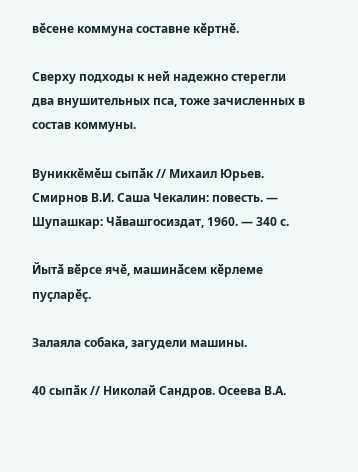вӗсене коммуна составне кӗртнӗ.

Сверху подходы к ней надежно стерегли два внушительных пса, тоже зачисленных в состав коммуны.

Вуниккӗмӗш сыпӑк // Михаил Юрьев. Смирнов В.И. Саша Чекалин: повесть. — Шупашкар: Чӑвашгосиздат, 1960. — 340 с.

Йытӑ вӗрсе ячӗ, машинӑсем кӗрлеме пуҫларӗҫ.

Залаяла собака, загудели машины.

40 сыпӑк // Николай Сандров. Осеева В.А.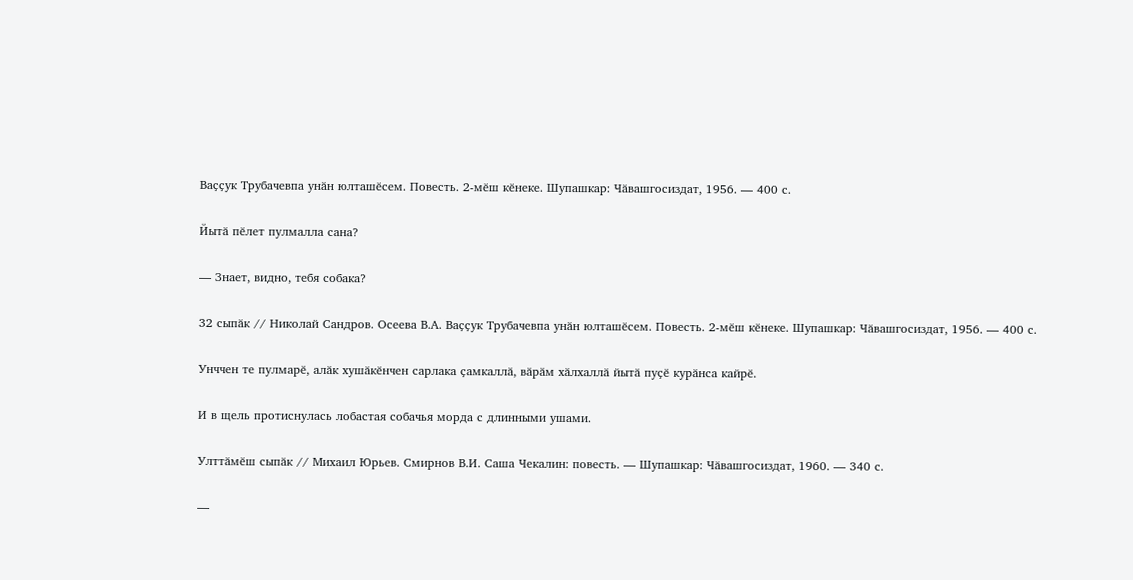Ваҫҫук Трубачевпа унӑн юлташӗсем. Повесть. 2-мӗш кӗнеке. Шупашкар: Чӑвашгосиздат, 1956. — 400 с.

Йытӑ пӗлет пулмалла сана?

— Знает, видно, тебя собака?

32 сыпӑк // Николай Сандров. Осеева В.А. Ваҫҫук Трубачевпа унӑн юлташӗсем. Повесть. 2-мӗш кӗнеке. Шупашкар: Чӑвашгосиздат, 1956. — 400 с.

Унччен те пулмарӗ, алӑк хушӑкӗнчен сарлака ҫамкаллӑ, вӑрӑм хӑлхаллӑ йытӑ пуҫӗ курӑнса кайрӗ.

И в щель протиснулась лобастая собачья морда с длинными ушами.

Улттӑмӗш сыпӑк // Михаил Юрьев. Смирнов В.И. Саша Чекалин: повесть. — Шупашкар: Чӑвашгосиздат, 1960. — 340 с.

—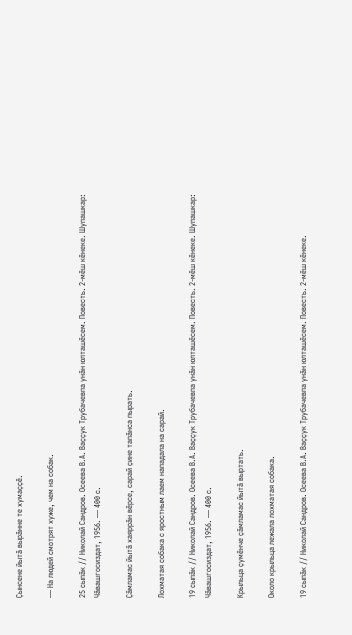Ҫынсене йытӑ вырӑнне те хумаҫҫӗ.

— На людей смотрят хуже, чем на собак.

25 сыпӑк // Николай Сандров. Осеева В.А. Ваҫҫук Трубачевпа унӑн юлташӗсем. Повесть. 2-мӗш кӗнеке. Шупашкар: Чӑвашгосиздат, 1956. — 400 с.

Ҫӑмламас йытӑ хаяррӑн вӗрсе, сарай ҫине тапӑнса пырать.

Лохматая собака с яростным лаем нападала на сарай.

19 сыпӑк // Николай Сандров. Осеева В.А. Ваҫҫук Трубачевпа унӑн юлташӗсем. Повесть. 2-мӗш кӗнеке. Шупашкар: Чӑвашгосиздат, 1956. — 400 с.

Крыльца ҫумӗнче ҫӑмламас йытӑ выртать.

Около крыльца лежала лохматая собака.

19 сыпӑк // Николай Сандров. Осеева В.А. Ваҫҫук Трубачевпа унӑн юлташӗсем. Повесть. 2-мӗш кӗнеке.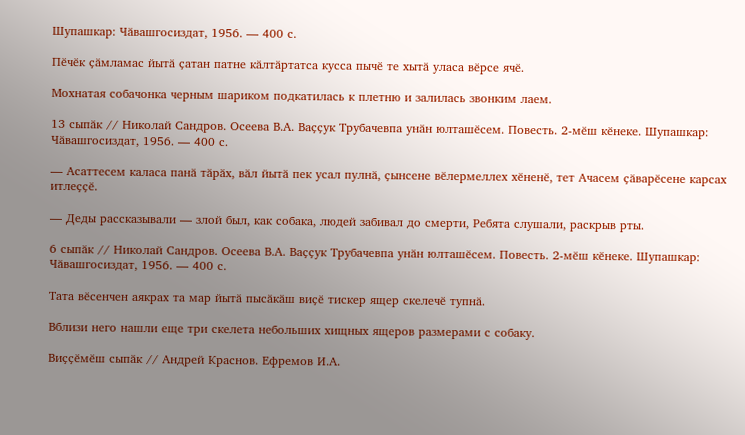Шупашкар: Чӑвашгосиздат, 1956. — 400 с.

Пӗчӗк ҫӑмламас йытӑ ҫатан патне кӑлтӑртатса кусса пычӗ те хытӑ уласа вӗрсе ячӗ.

Мохнатая собачонка черным шариком подкатилась к плетню и залилась звонким лаем.

13 сыпӑк // Николай Сандров. Осеева В.А. Ваҫҫук Трубачевпа унӑн юлташӗсем. Повесть. 2-мӗш кӗнеке. Шупашкар: Чӑвашгосиздат, 1956. — 400 с.

— Асаттесем каласа панӑ тӑрӑх, вӑл йытӑ пек усал пулнӑ, ҫынсене вӗлермеллех хӗненӗ, тет Ачасем ҫӑварӗсене карсах итлеҫҫӗ.

— Деды рассказывали — злой был, как собака, людей забивал до смерти, Ребята слушали, раскрыв рты.

6 сыпӑк // Николай Сандров. Осеева В.А. Ваҫҫук Трубачевпа унӑн юлташӗсем. Повесть. 2-мӗш кӗнеке. Шупашкар: Чӑвашгосиздат, 1956. — 400 с.

Тата вӗсенчен аякрах та мар йытӑ пысӑкӑш виҫӗ тискер ящер скелечӗ тупнӑ.

Вблизи него нашли еще три скелета небольших хищных ящеров размерами с собаку.

Виҫҫӗмӗш сыпӑк // Андрей Краснов. Ефремов И.А.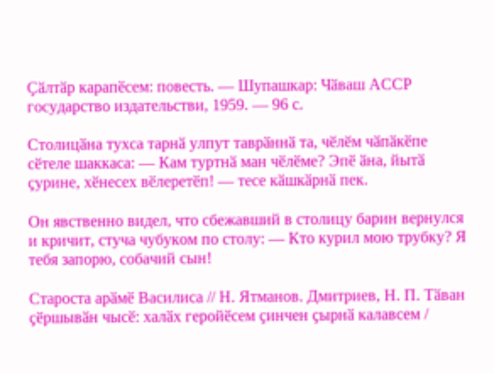Ҫӑлтӑр карапӗсем: повесть. — Шупашкар: Чӑваш АССР государство издательстви, 1959. — 96 с.

Столицӑна тухса тарнӑ улпут таврӑннӑ та, чӗлӗм чӑпӑкӗпе сӗтеле шаккаса: — Кам туртнӑ ман чӗлӗме? Эпӗ ӑна, йытӑ ҫурине, хӗнесех вӗлеретӗп! — тесе кӑшкӑрнӑ пек.

Он явственно видел, что сбежавший в столицу барин вернулся и кричит, стуча чубуком по столу: — Кто курил мою трубку? Я тебя запорю, собачий сын!

Староста арӑмӗ Василиса // Н. Ятманов. Дмитриев, Н. П. Тӑван ҫӗршывӑн чысӗ: халӑх геройӗсем ҫинчен ҫырнӑ калавсем /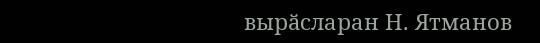вырӑсларан Н. Ятманов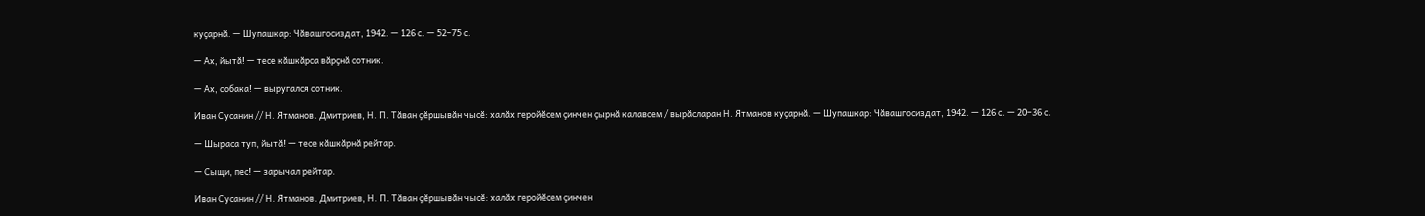куҫарнӑ. — Шупашкар: Чӑвашгосиздат, 1942. — 126 с. — 52–75 с.

— Ах, йытӑ! — тесе кӑшкӑрса вӑрҫнӑ сотник.

— Ах, собака! — выругался сотник.

Иван Сусанин // Н. Ятманов. Дмитриев, Н. П. Тӑван ҫӗршывӑн чысӗ: халӑх геройӗсем ҫинчен ҫырнӑ калавсем / вырӑсларан Н. Ятманов куҫарнӑ. — Шупашкар: Чӑвашгосиздат, 1942. — 126 с. — 20–36 с.

— Шыраса туп, йытӑ! — тесе кӑшкӑрнӑ рейтар.

— Сыщи, пес! — зарычал рейтар.

Иван Сусанин // Н. Ятманов. Дмитриев, Н. П. Тӑван ҫӗршывӑн чысӗ: халӑх геройӗсем ҫинчен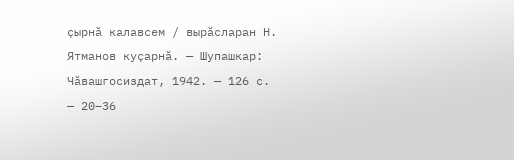ҫырнӑ калавсем / вырӑсларан Н. Ятманов куҫарнӑ. — Шупашкар: Чӑвашгосиздат, 1942. — 126 с. — 20–36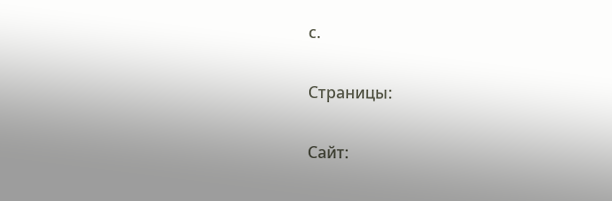с.

Страницы:

Сайт: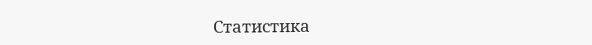Статистика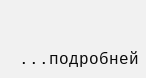...подробней